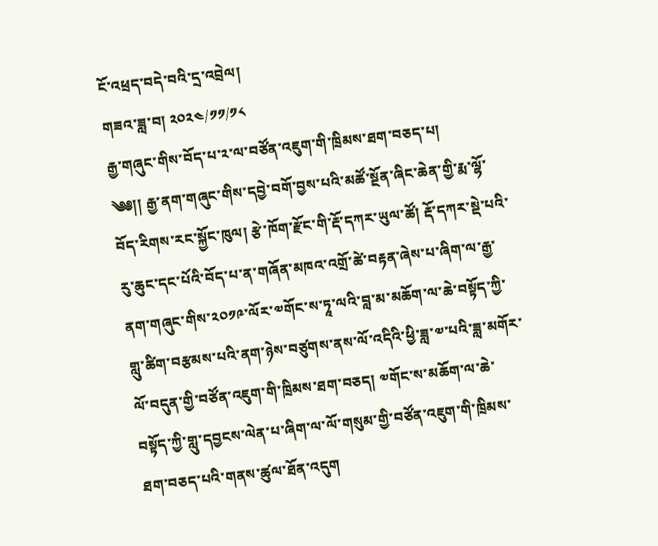ངོ་འཕྲད་བདེ་བའི་དྲ་འབྲེལ།
གཟའ་ཟླ་བ། ༢༠༢༤/༡༡/༡༨
རྒྱ་གཞུང་གིས་བོད་པ་༢་ལ་བཙོན་འཇུག་གི་ཁྲིམས་ཐག་བཅད་པ།
༄༅།། རྒྱ་ནག་གཞུང་གིས་དབྱེ་བགོ་བྱས་པའི་མཚོ་སྔོན་ཞིང་ཆེན་གྱི་རྨ་ལྷོ་བོད་རིགས་རང་སྐྱོང་ཁུལ། རྩེ་ཁོག་རྫོང་གི་རྡོ་དཀར་ཡུལ་ཚོ། རྡོ་དཀར་སྡེ་པའི་རུ་ཆུང་དང་པོའི་བོད་པ་ན་གཞོན་མཁའ་འགྲོ་ཚེ་བརྟན་ཞེས་པ་ཞིག་ལ་རྒྱ་ནག་གཞུང་གིས་༢༠༡༩་ལོར་༧གོང་ས་ཏཱ་ལའི་བླ་མ་མཆོག་ལ་ཆེ་བསྟོད་ཀྱི་གླུ་ཚིག་བརྩམས་པའི་ནག་ཉེས་བཙུགས་ནས་ལོ་འདིའི་ཕྱི་ཟླ་༧་པའི་ཟླ་མགོར་ལོ་བདུན་གྱི་བཙོན་འཇུག་གི་ཁྲིམས་ཐག་བཅད། ༧གོང་ས་མཆོག་ལ་ཆེ་བསྟོད་ཀྱི་གླུ་དབྱངས་ལེན་པ་ཞིག་ལ་ལོ་གསུམ་གྱི་བཙོན་འཇུག་གི་ཁྲིམས་ཐག་བཅད་པའི་གནས་ཚུལ་ཐོན་འདུག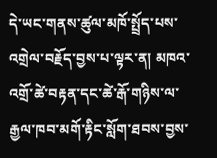དེ་ཡང་གནས་ཚུལ་མཁོ་སྤྲོད་པས་འགྲེལ་བརྗོད་བྱས་པ་ལྟར་ན། མཁའ་འགྲོ་ཚེ་བརྟན་དང་ཚེ་རྒོ་གཉིས་ལ་རྒྱལ་ཁབ་མགོ་རྟིང་སློག་ཐབས་བྱས་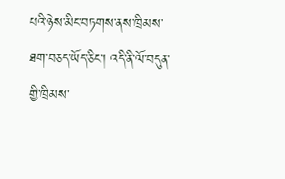པའི་ཉེས་མིང་བཏགས་ནས་ཁྲིམས་ཐག་བཅད་ཡོད་ཅིང་། འདི་ནི་ལོ་བདུན་གྱི་ཁྲིམས་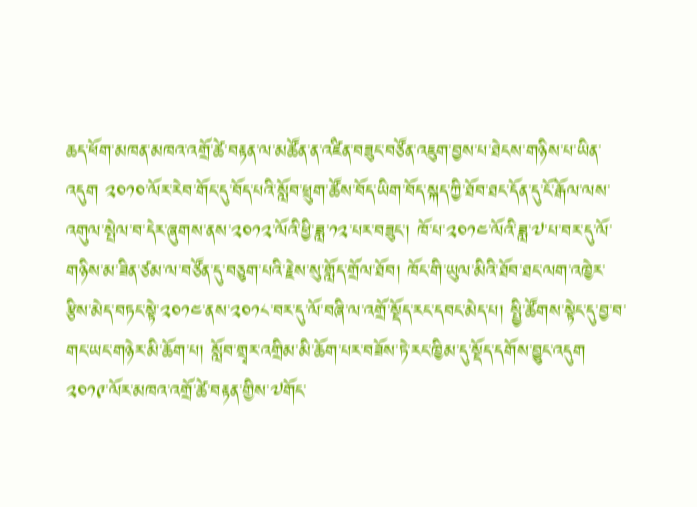ཆད་ཕོག་མཁན་མཁའ་འགྲོ་ཚེ་བརྟན་ལ་མཚོན་ན་འཛིན་བཟུང་བཙོན་འཇུག་བྱས་པ་ཐེངས་གཉིས་པ་ཡིན་འདུག ༢༠༡༠་ལོར་རེབ་གོང་དུ་བོད་པའི་སློབ་ཕྲུག་ཚོས་བོད་ཡིག་བོད་སྐད་ཀྱི་ཐོབ་ཐང་དོན་དུ་ངོ་རྒོལ་ལས་འགུལ་སྤེལ་བ་དེར་ཞུགས་ནས་༢༠༡༢་ལོའི་ཕྱི་ཟླ་༡༢་པར་བཟུང་། ཁོ་པ་༢༠༡༤་ལོའི་ཟླ་༧་པ་བར་དུ་ལོ་གཉིས་མ་ཟིན་ཙམ་ལ་བཙོན་དུ་བཅུག་པའི་རྗེས་སུ་གློད་གྲོལ་ཐོབ། ཁོང་གི་ཡུལ་མིའི་ཐོབ་ཐང་ལག་འཁྱེར་རྩིས་མེད་བཏང་སྟེ་༢༠༡༤་ནས་༢༠༡༨་བར་དུ་ལོ་བཞི་ལ་འགྲོ་སྡོད་རང་དབང་མེད་པ། སྤྱི་ཚོགས་སྟེང་དུ་བྱ་བ་གང་ཡང་གཉེར་མི་ཆོག་པ། སློབ་གྲྭར་འགྲིམ་མི་ཆོག་པར་བཟོས་ཏེ་རང་ཁྱིམ་དུ་སྡོད་དགོས་བྱུང་འདུག
༢༠༡༩་ལོར་མཁའ་འགྲོ་ཚེ་བརྟན་གྱིས་༧གོང་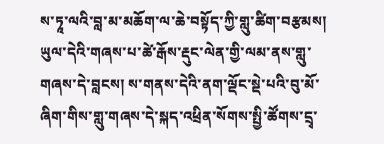ས་ཏཱ་ལའི་བླ་མ་མཆོག་ལ་ཆེ་བསྟོད་ཀྱི་གླུ་ཚིག་བརྩམས། ཡུལ་དེའི་གཞས་པ་ཚེ་རྒོས་རྡུང་ལེན་གྱི་ལམ་ནས་གླུ་གཞས་དེ་བླངས། ས་གནས་དེའི་ནག་ལྡོང་སྡེ་པའི་བུ་མོ་ཞིག་གིས་གླུ་གཞས་དེ་སྐད་འཕྲིན་སོགས་སྤྱི་ཚོགས་དྲྭ་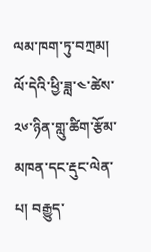ལམ་ཁག་ཏུ་བཀྲམ། ལོ་དེའི་ཕྱི་ཟླ་༤་ཚེས་༢༦་ཉིན་གླུ་ཚིག་རྩོམ་མཁན་དང་རྡུང་ལེན་པ། བརྒྱུད་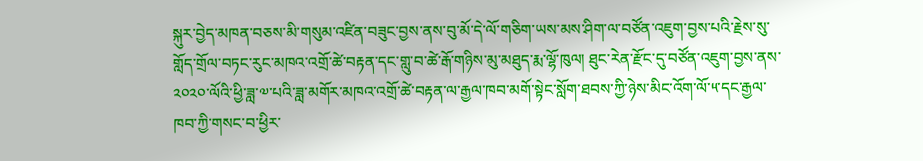སྐུར་བྱེད་མཁན་བཅས་མི་གསུམ་འཛིན་བཟུང་བྱས་ནས་བུ་མོ་དེ་ལོ་གཅིག་ཡས་མས་ཤིག་ལ་བཙོན་འཇུག་བྱས་པའི་རྗེས་སུ་གློད་གྲོལ་བཏང་རུང་མཁའ་འགྲོ་ཚེ་བརྟན་དང་གླུ་བ་ཚེ་རྒོ་གཉིས་མུ་མཐུད་རྨ་ལྷོ་ཁུལ། ཐུང་རེན་རྫོང་དུ་བཙོན་འཇུག་བྱས་ནས་༢༠༢༠་ལོའི་ཕྱི་ཟླ་༧་པའི་ཟླ་མགོར་མཁའ་འགྲོ་ཚེ་བརྟན་ལ་རྒྱལ་ཁབ་མགོ་སྟེང་སློག་ཐབས་ཀྱི་ཉེས་མིང་འོག་ལོ་༥་དང་རྒྱལ་ཁབ་ཀྱི་གསང་བ་ཕྱིར་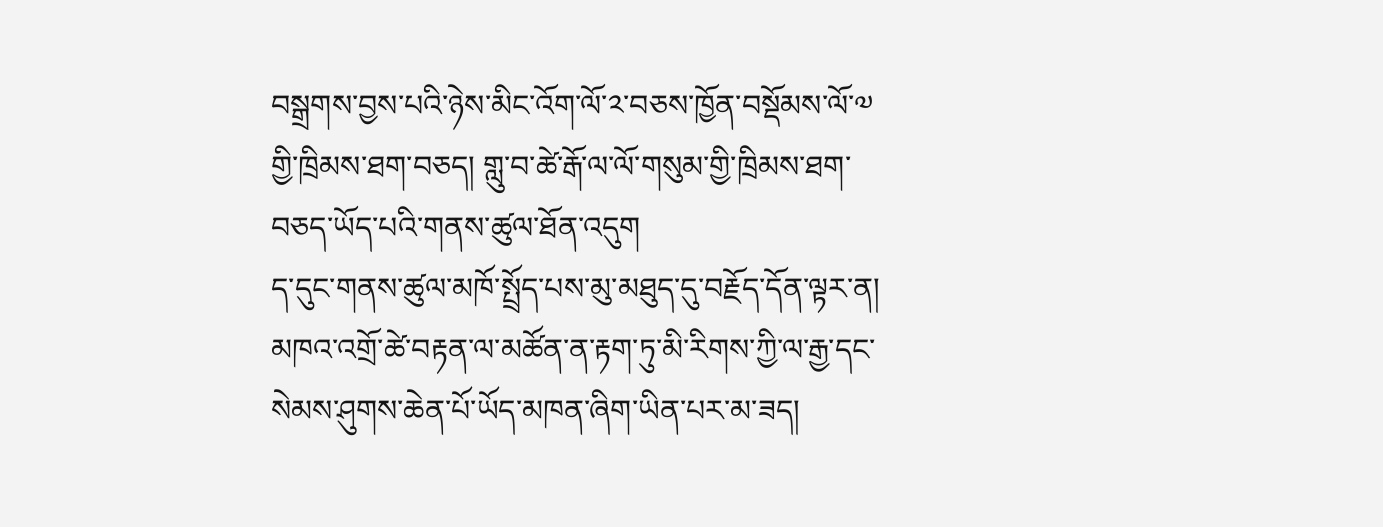བསྒྲགས་བྱས་པའི་ཉེས་མིང་འོག་ལོ་༢་བཅས་ཁྱོན་བསྡོམས་ལོ་༧ གྱི་ཁྲིམས་ཐག་བཅད། གླུ་བ་ཚེ་རྒོ་ལ་ལོ་གསུམ་གྱི་ཁྲིམས་ཐག་བཅད་ཡོད་པའི་གནས་ཚུལ་ཐོན་འདུག
ད་དུང་གནས་ཚུལ་མཁོ་སྤྲོད་པས་མུ་མཐུད་དུ་བརྗོད་དོན་ལྟར་ན། མཁའ་འགྲོ་ཚེ་བརྟན་ལ་མཚོན་ན་རྟག་ཏུ་མི་རིགས་ཀྱི་ལ་རྒྱ་དང་སེམས་ཤུགས་ཆེན་པོ་ཡོད་མཁན་ཞིག་ཡིན་པར་མ་ཟད།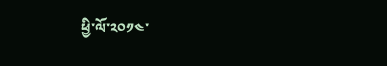ཕྱི་ལོ་༢༠༡༤་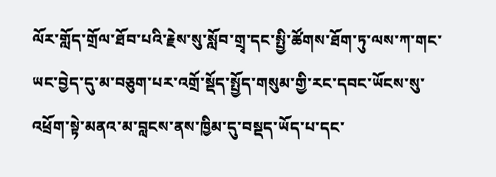ལོར་གློད་གྲོལ་ཐོབ་པའི་རྗེས་སུ་སློབ་གྲྭ་དང་སྤྱི་ཚོགས་ཐོག་ཏུ་ལས་ཀ་གང་ཡང་བྱེད་དུ་མ་བཅུག་པར་འགྲོ་སྡོད་སྤྱོད་གསུམ་གྱི་རང་དབང་ཡོངས་སུ་འཕྲོག་སྟེ་མནའ་མ་བླངས་ནས་ཁྱིམ་དུ་བསྡད་ཡོད་པ་དང་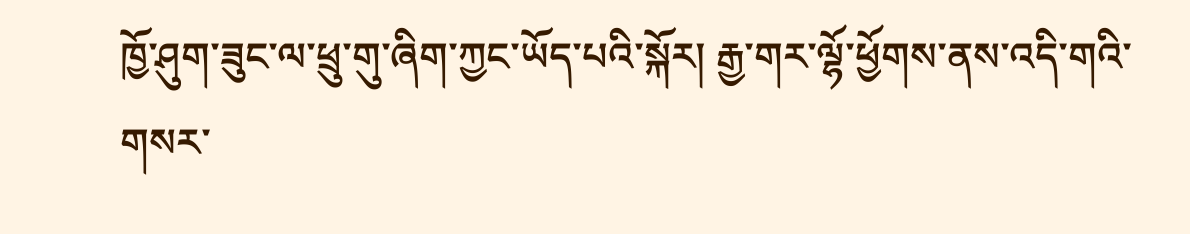ཁྱོ་ཤུག་ཟུང་ལ་ཕྲུ་གུ་ཞིག་ཀྱང་ཡོད་པའི་སྐོར། རྒྱ་གར་ལྷོ་ཕྱོགས་ནས་འདི་གའི་གསར་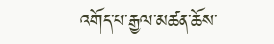འགོད་པ་རྒྱལ་མཚན་ཆོས་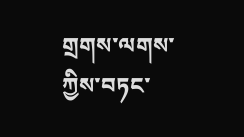གྲགས་ལགས་ཀྱིས་བཏང་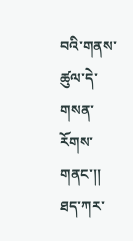བའི་གནས་ཚུལ་དེ་གསན་རོགས་གནང་།།
ཐད་ཀར་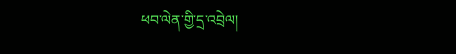ཕབ་ལེན་གྱི་དྲ་འབྲེལ།